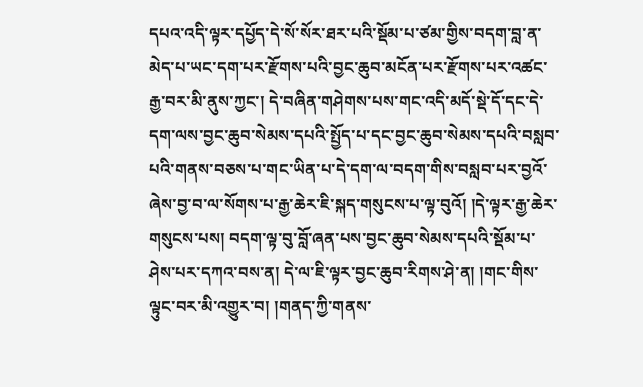དཔའ་འདི་ལྟར་དཔྱོད་དེ་སོ་སོར་ཐར་པའི་སྡོམ་པ་ཙམ་གྱིས་བདག་བླ་ན་མེད་པ་ཡང་དག་པར་རྫོགས་པའི་བྱང་ཆུབ་མངོན་པར་རྫོགས་པར་འཚང་རྒྱ་བར་མི་ནུས་ཀྱང་། དེ་བཞིན་གཤེགས་པས་གང་འདི་མདོ་སྡེ་དོ་དང་དེ་དག་ལས་བྱང་ཆུབ་སེམས་དཔའི་སྤྱོད་པ་དང་བྱང་ཆུབ་སེམས་དཔའི་བསླབ་པའི་གནས་བཅས་པ་གང་ཡིན་པ་དེ་དག་ལ་བདག་གིས་བསླབ་པར་བྱའོ་ཞེས་བྱ་བ་ལ་སོགས་པ་རྒྱ་ཆེར་ཇི་སྐད་གསུངས་པ་ལྟ་བུའོ། །དེ་ལྟར་རྒྱ་ཆེར་གསུངས་པས། བདག་ལྟ་བུ་བློ་ཞན་པས་བྱང་ཆུབ་སེམས་དཔའི་སྡོམ་པ་ཤེས་པར་དཀའ་བས་ན། དེ་ལ་ཇི་ལྟར་བྱང་ཆུབ་རིགས་ཤེ་ན། །གང་གིས་ལྟུང་བར་མི་འགྱུར་བ། །གནད་ཀྱི་གནས་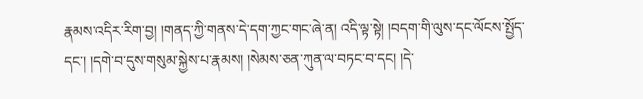རྣམས་འདིར་རིག་བྱ། །གནད་ཀྱི་གནས་དེ་དག་ཀྱང་གང་ཞེ་ན། འདི་ལྟ་སྟེ། །བདག་གི་ལུས་དང་ལོངས་སྤྱོད་དང་། །དགེ་བ་དུས་གསུམ་སྐྱེས་པ་རྣམས། །སེམས་ཅན་ཀུན་ལ་བཏང་བ་དང། །དེ་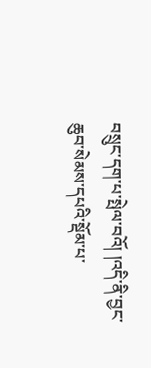བསྲུང་དག་པ་སྤེལ་བའོ། །འདི་ནི་བྱང་ཆུབ་སེམས་དཔའི་སྡོམ་པ་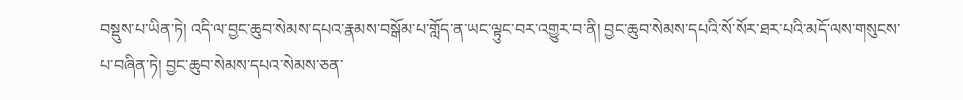བསྡུས་པ་ཡིན་ཏེ། འདི་ལ་བྱང་ཆུབ་སེམས་དཔའ་རྣམས་བསྒོམ་པ་གློད་ན་ཡང་ལྟུང་བར་འགྱུར་བ་ནི། བྱང་ཆུབ་སེམས་དཔའི་སོ་སོར་ཐར་པའི་མདོ་ལས་གསུངས་པ་བཞིན་ཏེ། བྱང་ཆུབ་སེམས་དཔའ་སེམས་ཅན་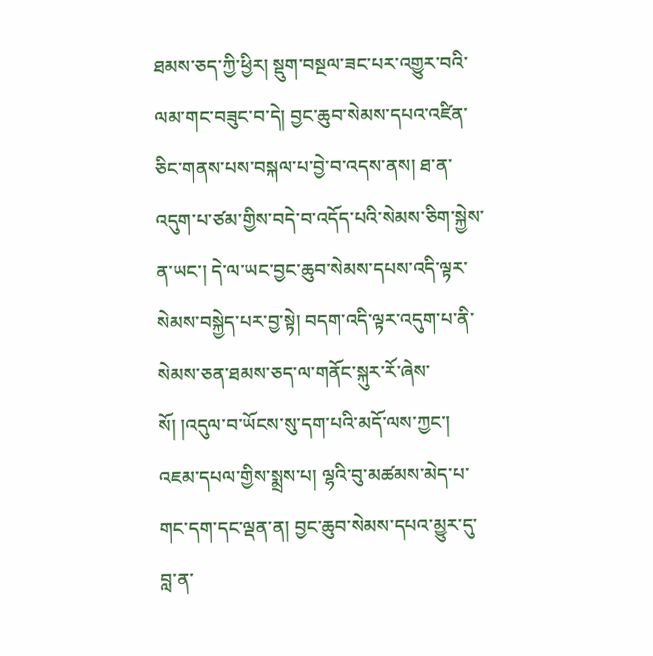ཐམས་ཅད་ཀྱི་ཕྱིར། སྡུག་བསྔལ་ཟང་པར་འགྱུར་བའི་ལམ་གང་བཟུང་བ་དེ། བྱང་ཆུབ་སེམས་དཔའ་འཛིན་ཅིང་གནས་པས་བསྐལ་པ་བྱེ་བ་འདས་ནས། ཐ་ན་འདུག་པ་ཙམ་གྱིས་བདེ་བ་འདོད་པའི་སེམས་ཅིག་སྐྱེས་ན་ཡང་། དེ་ལ་ཡང་བྱང་ཆུབ་སེམས་དཔས་འདི་ལྟར་སེམས་བསྐྱེད་པར་བྱ་སྟེ། བདག་འདི་ལྟར་འདུག་པ་ནི་སེམས་ཅན་ཐམས་ཅད་ལ་གནོང་སྐུར་རོ་ཞེས་སོ། །འདུལ་བ་ཡོངས་སུ་དག་པའི་མདོ་ལས་ཀྱང་། འཇམ་དཔལ་གྱིས་སྨྲས་པ། ལྷའི་བུ་མཚམས་མེད་པ་གང་དག་དང་ལྡན་ན། བྱང་ཆུབ་སེམས་དཔའ་མྱུར་དུ་བླ་ན་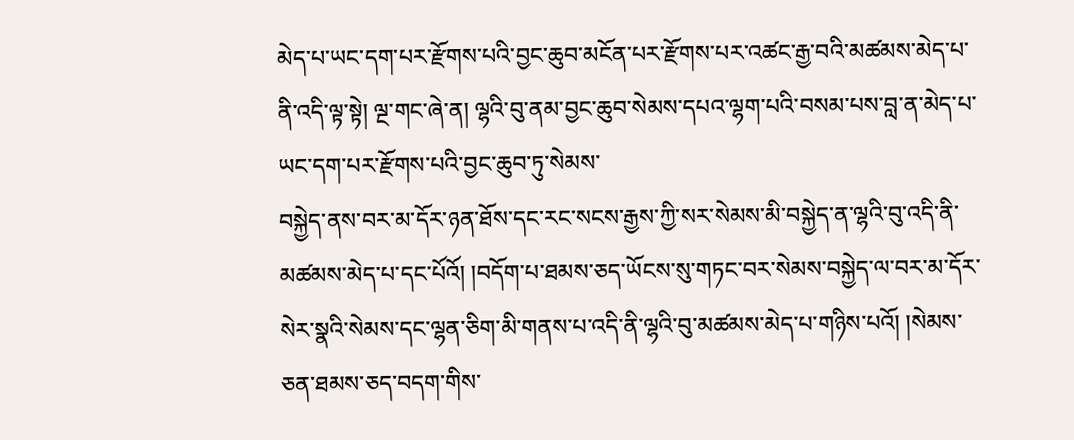མེད་པ་ཡང་དག་པར་རྫོགས་པའི་བྱང་ཆུབ་མངོན་པར་རྫོགས་པར་འཚང་རྒྱ་བའི་མཚམས་མེད་པ་ནི་འདི་ལྟ་སྟེ། ལྔ་གང་ཞེ་ན། ལྷའི་བུ་ནམ་བྱང་ཆུབ་སེམས་དཔའ་ལྷག་པའི་བསམ་པས་བླ་ན་མེད་པ་ཡང་དག་པར་རྫོགས་པའི་བྱང་ཆུབ་ཏུ་སེམས་
བསྐྱེད་ནས་བར་མ་དོར་ཉན་ཐོས་དང་རང་སངས་རྒྱས་ཀྱི་སར་སེམས་མི་བསྐྱེད་ན་ལྷའི་བུ་འདི་ནི་མཚམས་མེད་པ་དང་པོའོ། །བདོག་པ་ཐམས་ཅད་ཡོངས་སུ་གཏང་བར་སེམས་བསྐྱེད་ལ་བར་མ་དོར་སེར་སྣའི་སེམས་དང་ལྷན་ཅིག་མི་གནས་པ་འདི་ནི་ལྷའི་བུ་མཚམས་མེད་པ་གཉིས་པའོ། །སེམས་ཅན་ཐམས་ཅད་བདག་གིས་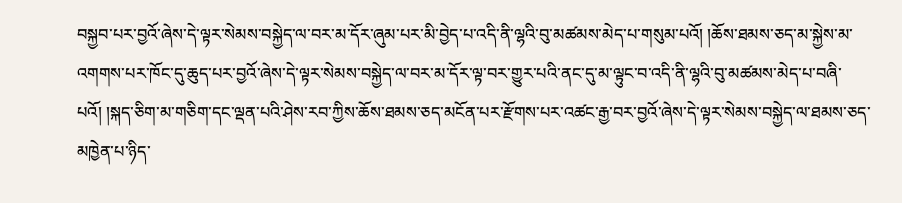བསྐྱབ་པར་བྱའོ་ཞེས་དེ་ལྟར་སེམས་བསྐྱེད་ལ་བར་མ་དོར་ཞུམ་པར་མི་བྱེད་པ་འདི་ནི་ལྷའི་བུ་མཚམས་མེད་པ་གསུམ་པའོ། །ཆོས་ཐམས་ཅད་མ་སྐྱེས་མ་འགགས་པར་ཁོང་དུ་ཆུད་པར་བྱའོ་ཞེས་དེ་ལྟར་སེམས་བསྐྱེད་ལ་བར་མ་དོར་ལྟ་བར་གྱུར་པའི་ནང་དུ་མ་ལྟུང་བ་འདི་ནི་ལྷའི་བུ་མཚམས་མེད་པ་བཞི་པའོ། །སྐད་ཅིག་མ་གཅིག་དང་ལྡན་པའི་ཤེས་རབ་ཀྱིས་ཆོས་ཐམས་ཅད་མངོན་པར་རྫོགས་པར་འཚང་རྒྱ་བར་བྱའོ་ཞེས་དེ་ལྟར་སེམས་བསྐྱེད་ལ་ཐམས་ཅད་མཁྱེན་པ་ཉིད་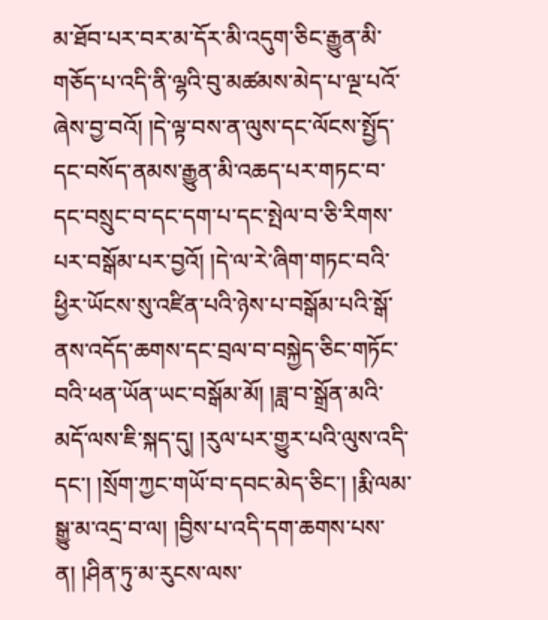མ་ཐོབ་པར་བར་མ་དོར་མི་འདུག་ཅིང་རྒྱུན་མི་གཅོད་པ་འདི་ནི་ལྷའི་བུ་མཚམས་མེད་པ་ལྔ་པའོ་ཞེས་བྱ་བའོ། །དེ་ལྟ་བས་ན་ལུས་དང་ལོངས་སྤྱོད་དང་བསོད་ནམས་རྒྱུན་མི་འཆད་པར་གཏང་བ་དང་བསྲུང་བ་དང་དག་པ་དང་སྤེལ་བ་ཅི་རིགས་པར་བསྒོམ་པར་བྱའོ། །དེ་ལ་རེ་ཞིག་གཏང་བའི་ཕྱིར་ཡོངས་སུ་འཛིན་པའི་ཉེས་པ་བསྒོམ་པའི་སྒོ་ནས་འདོད་ཆགས་དང་བྲལ་བ་བསྐྱེད་ཅིང་གཏོང་བའི་ཕན་ཡོན་ཡང་བསྒོམ་མོ། །ཟླ་བ་སྒྲོན་མའི་མདོ་ལས་ཇི་སྐད་དུ། །རུལ་པར་གྱུར་པའི་ལུས་འདི་དང་། །སྲོག་ཀྱང་གཡོ་བ་དབང་མེད་ཅིང་། །རྨི་ལམ་སྒྱུ་མ་འདྲ་བ་ལ། །བྱིས་པ་འདི་དག་ཆགས་པས་ན། །ཤིན་ཏུ་མ་རུངས་ལས་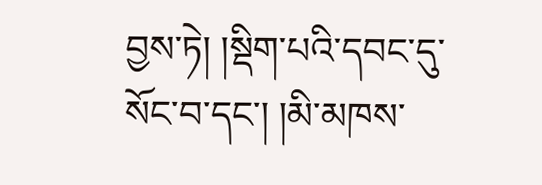བྱས་ཏེ། །སྡིག་པའི་དབང་དུ་སོང་བ་དང་། །མི་མཁས་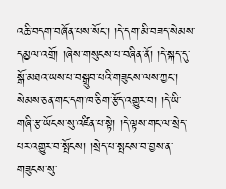འཆི་བདག་བཞོན་པས་སོང་། །དེ་དག་མི་བཟད་སེམས་དམྱལ་འགྲོ། །ཞེས་གསུངས་པ་བཞིན་ནོ། །དེ་སྐད་དུ་སྒོ་མཐའ་ཡས་པ་བསྒྲུབ་པའི་གཟུངས་ལས་ཀྱང་། སེམས་ཅན་གང་དག་ཁ་ཅིག་རྩོད་འགྱུར་བ། །དེ་ཡི་གཞི་རྩ་ཡོངས་སུ་འཛིན་པ་སྟེ། །དེ་ལྟས་གང་ལ་སྲེད་པར་འགྱུར་བ་སྤོངས། །སྲེད་པ་སྤངས་བ་བྱས་ན་གཟུངས་སུ་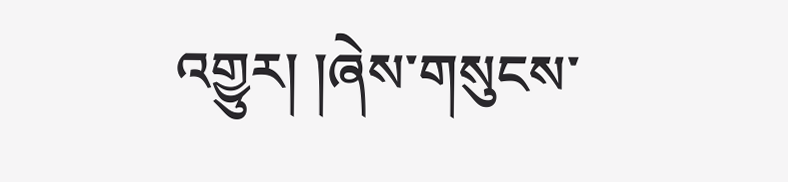འགྱུར། །ཞེས་གསུངས་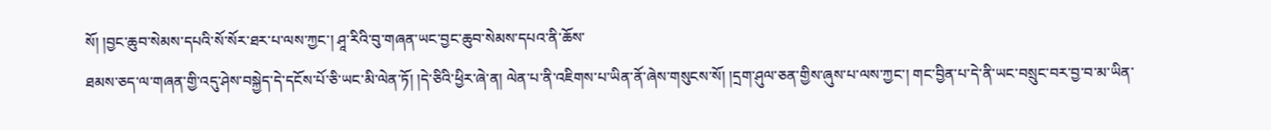སོ། །བྱང་ཆུབ་སེམས་དཔའི་སོ་སོར་ཐར་པ་ལས་ཀྱང་། ཤཱ་རིའི་བུ་གཞན་ཡང་བྱང་ཆུབ་སེམས་དཔའ་ནི་ཆོས་
ཐམས་ཅད་ལ་གཞན་གྱི་འདུ་ཤེས་བསྐྱེད་དེ་དངོས་པོ་ཅི་ཡང་མི་ལེན་ཏོ། །དེ་ཅིའི་ཕྱིར་ཞེ་ན། ལེན་པ་ནི་འཇིགས་པ་ཡིན་ནོ་ཞེས་གསུངས་སོ། །དྲག་ཤུལ་ཅན་གྱིས་ཞུས་པ་ལས་ཀྱང་། གང་བྱིན་པ་དེ་ནི་ཡང་བསྲུང་བར་བྱ་བ་མ་ཡིན་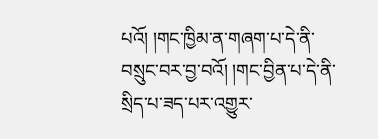པའོ། །གང་ཁྱིམ་ན་གཞག་པ་དེ་ནི་བསྲུང་བར་བྱ་བའོ། །གང་བྱིན་པ་དེ་ནི་སྲིད་པ་ཟད་པར་འགྱུར་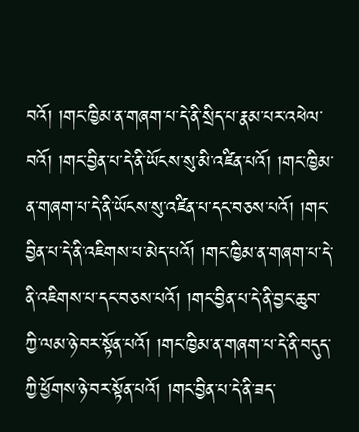བའོ། །གང་ཁྱིམ་ན་གཞག་པ་དེ་ནི་སྲིད་པ་རྣམ་པར་འཕེལ་བའོ། །གང་བྱིན་པ་དེ་ནི་ཡོངས་སུ་མི་འཛིན་པའོ། །གང་ཁྱིམ་ན་གཞག་པ་དེ་ནི་ཡོངས་སུ་འཛིན་པ་དང་བཅས་པའོ། །གང་བྱིན་པ་དེ་ནི་འཇིགས་པ་མེད་པའོ། །གང་ཁྱིམ་ན་གཞག་པ་དེ་ནི་འཇིགས་པ་དང་བཅས་པའོ། །གང་བྱིན་པ་དེ་ནི་བྱང་ཆུབ་ཀྱི་ལམ་ཉེ་བར་སྟོན་པའོ། །གང་ཁྱིམ་ན་གཞག་པ་དེ་ནི་བདུད་ཀྱི་ཕྱོགས་ཉེ་བར་སྟོན་པའོ། །གང་བྱིན་པ་དེ་ནི་ཟད་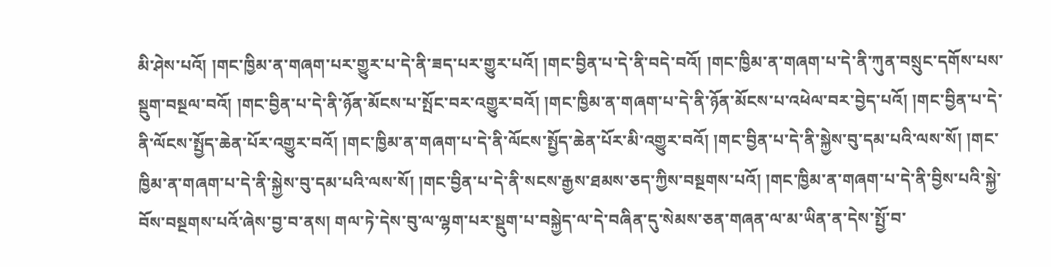མི་ཤེས་པའོ། །གང་ཁྱིམ་ན་གཞག་པར་གྱུར་པ་དེ་ནི་ཟད་པར་གྱུར་པའོ། །གང་བྱིན་པ་དེ་ནི་བདེ་བའོ། །གང་ཁྱིམ་ན་གཞག་པ་དེ་ནི་ཀུན་བསྲུང་དགོས་པས་སྡུག་བསྔལ་བའོ། །གང་བྱིན་པ་དེ་ནི་ཉོན་མོངས་པ་སྤོང་བར་འགྱུར་བའོ། །གང་ཁྱིམ་ན་གཞག་པ་དེ་ནི་ཉོན་མོངས་པ་འཕེལ་བར་བྱེད་པའོ། །གང་བྱིན་པ་དེ་ནི་ལོངས་སྤྱོད་ཆེན་པོར་འགྱུར་བའོ། །གང་ཁྱིམ་ན་གཞག་པ་དེ་ནི་ལོངས་སྤྱོད་ཆེན་པོར་མི་འགྱུར་བའོ། །གང་བྱིན་པ་དེ་ནི་སྐྱེས་བུ་དམ་པའི་ལས་སོ། །གང་ཁྱིམ་ན་གཞག་པ་དེ་ནི་སྐྱེས་བུ་དམ་པའི་ལས་སོ། །གང་བྱིན་པ་དེ་ནི་སངས་རྒྱས་ཐམས་ཅད་ཀྱིས་བསྔགས་པའོ། །གང་ཁྱིམ་ན་གཞག་པ་དེ་ནི་བྱིས་པའི་སྐྱེ་བོས་བསྔགས་པའོ་ཞེས་བྱ་བ་ནས། གལ་ཏེ་དེས་བུ་ལ་ལྷག་པར་སྡུག་པ་བསྐྱེད་ལ་དེ་བཞིན་དུ་སེམས་ཅན་གཞན་ལ་མ་ཡིན་ན་དེས་སྤྱོ་བ་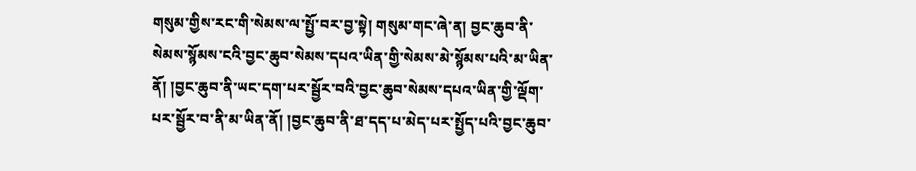གསུམ་གྱིས་རང་གི་སེམས་ལ་སྤྱོ་བར་བྱ་སྟེ། གསུམ་གང་ཞེ་ན། བྱང་ཆུབ་ནི་སེམས་སྙོམས་ངའི་བྱང་ཆུབ་སེམས་དཔའ་ཡིན་གྱི་སེམས་མེ་སྙོམས་པའི་མ་ཡིན་ནོ། །བྱང་ཆུབ་ནི་ཡང་དག་པར་སྦྱོར་བའི་བྱང་ཆུབ་སེམས་དཔའ་ཡིན་གྱི་ལྡོག་པར་སྦྱོར་བ་ནི་མ་ཡིན་ནོ། །བྱང་ཆུབ་ནི་ཐ་དད་པ་མེད་པར་སྤྱོད་པའི་བྱང་ཆུབ་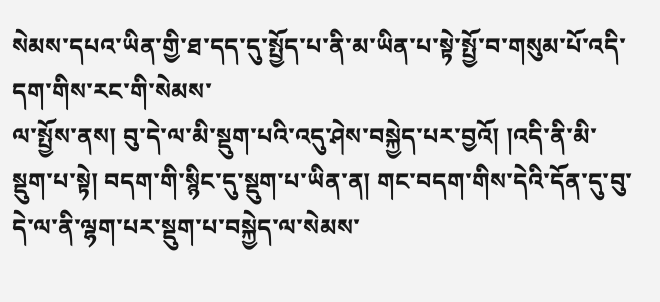སེམས་དཔའ་ཡིན་གྱི་ཐ་དད་དུ་སྤྱོད་པ་ནི་མ་ཡིན་པ་སྟེ་སྤྱོ་བ་གསུམ་པོ་འདི་དག་གིས་རང་གི་སེམས་
ལ་སྤྱོས་ནས། བུ་དེ་ལ་མི་སྡུག་པའི་འདུ་ཤེས་བསྐྱེད་པར་བྱའོ། །འདི་ནི་མི་སྡུག་པ་སྟེ། བདག་གི་སྙིང་དུ་སྡུག་པ་ཡིན་ན། གང་བདག་གིས་དེའི་དོན་དུ་བུ་དེ་ལ་ནི་ལྷག་པར་སྡུག་པ་བསྐྱེད་ལ་སེམས་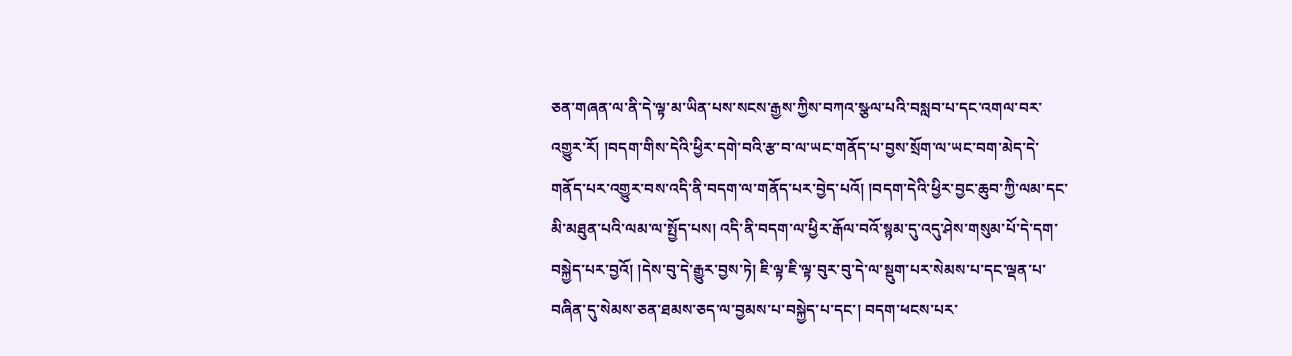ཅན་གཞན་ལ་ནི་དེ་ལྟ་མ་ཡིན་པས་སངས་རྒྱས་ཀྱིས་བཀའ་སྩལ་པའི་བསླབ་པ་དང་འགལ་བར་འགྱུར་རོ། །བདག་གིས་དེའི་ཕྱིར་དགེ་བའི་རྩ་བ་ལ་ཡང་གནོད་པ་བྱས་སྲོག་ལ་ཡང་བག་མེད་དེ་གནོད་པར་འགྱུར་བས་འདི་ནི་བདག་ལ་གནོད་པར་བྱེད་པའོ། །བདག་དེའི་ཕྱིར་བྱང་ཆུབ་ཀྱི་ལམ་དང་མི་མཐུན་པའི་ལམ་ལ་སྤྱོད་པས། འདི་ནི་བདག་ལ་ཕྱིར་རྒོལ་བའོ་སྙམ་དུ་འདུ་ཤེས་གསུམ་པོ་དེ་དག་བསྐྱེད་པར་བྱའོ། །དེས་བུ་དེ་རྒྱུར་བྱས་ཏེ། ཇི་ལྟ་ཇི་ལྟ་བུར་བུ་དེ་ལ་སྡུག་པར་སེམས་པ་དང་ལྡན་པ་བཞིན་དུ་སེམས་ཅན་ཐམས་ཅད་ལ་བྱམས་པ་བསྐྱེད་པ་དང་། བདག་ཕངས་པར་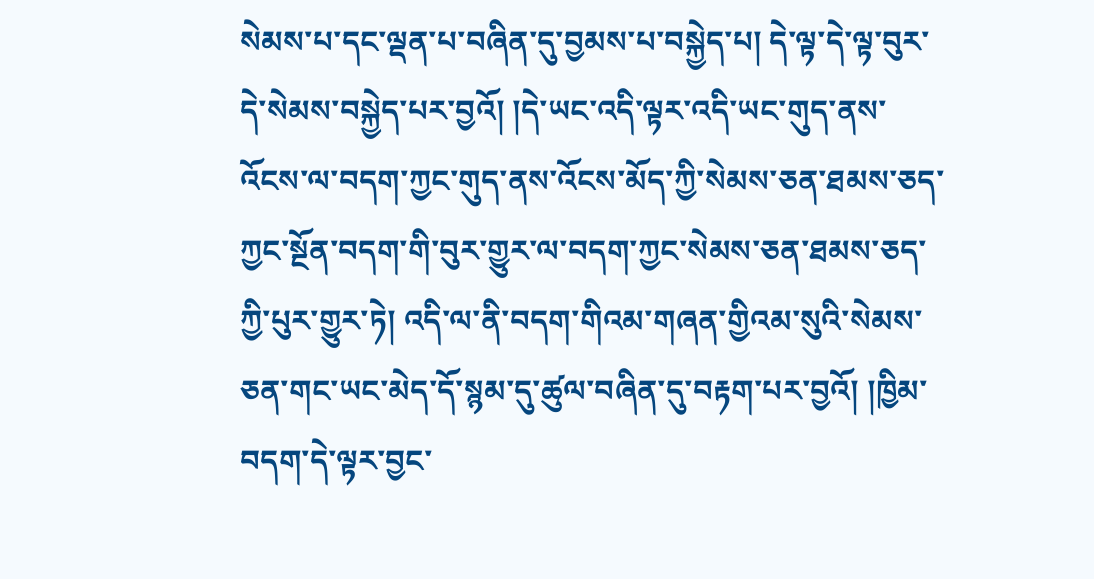སེམས་པ་དང་ལྡན་པ་བཞིན་དུ་བྱམས་པ་བསྐྱེད་པ། དེ་ལྟ་དེ་ལྟ་བུར་དེ་སེམས་བསྐྱེད་པར་བྱའོ། །དེ་ཡང་འདི་ལྟར་འདི་ཡང་གུད་ནས་འོངས་ལ་བདག་ཀྱང་གུད་ནས་འོངས་མོད་ཀྱི་སེམས་ཅན་ཐམས་ཅད་ཀྱང་སྔོན་བདག་གི་བུར་གྱུར་ལ་བདག་ཀྱང་སེམས་ཅན་ཐམས་ཅད་ཀྱི་པུར་གྱུར་ཏེ། འདི་ལ་ནི་བདག་གིའམ་གཞན་གྱིའམ་སུའི་སེམས་ཅན་གང་ཡང་མེད་དོ་སྙམ་དུ་ཚུལ་བཞིན་དུ་བརྟག་པར་བྱའོ། །ཁྱིམ་བདག་དེ་ལྟར་བྱང་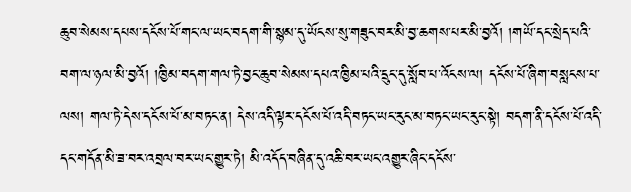ཆུབ་སེམས་དཔས་དངོས་པོ་གང་ལ་ཡང་བདག་གི་སྙམ་དུ་ཡོངས་སུ་གཟུང་བར་མི་བྱ་ཆགས་པར་མི་བྱའོ། །གཡོ་དང་སྲེད་པའི་བག་ལ་ཉལ་མི་བྱའོ། །ཁྱིམ་བདག་གལ་ཏེ་བྱང་ཆུབ་སེམས་དཔའ་ཁྱིམ་པའི་དྲུང་དུ་སློབ་པ་འོངས་ལ། དངོས་པོ་ཞིག་བསླངས་པ་ལས། གལ་ཏེ་དེས་དངོས་པོ་མ་བཏང་ན། དེས་འདི་ལྟར་དངོས་པོ་འདི་བཏང་ཡང་རུང་མ་བཏང་ཡང་རུང་སྟེ། བདག་ནི་དངོས་པོ་འདི་དང་གདོན་མི་ཟ་བར་འབྲལ་བར་ཡང་གྱུར་ཏེ། མི་འདོད་བཞིན་དུ་འཆི་བར་ཡང་འགྱུར་ཞིང་དངོས་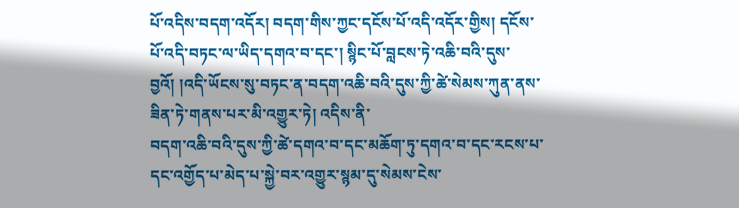པོ་འདིས་བདག་འདོར། བདག་གིས་ཀྱང་དངོས་པོ་འདི་འདོར་གྱིས། དངོས་པོ་འདི་བཏང་ལ་ཡིད་དགའ་བ་དང་། སྙིང་པོ་བླངས་ཏེ་འཆི་བའི་དུས་བྱའོ། །འདི་ཡོངས་སུ་བཏང་ན་བདག་འཆི་བའི་དུས་ཀྱི་ཚེ་སེམས་ཀུན་ནས་ཟིན་ཏེ་གནས་པར་མི་འགྱུར་ཏེ། འདིས་ནི་
བདག་འཆི་བའི་དུས་ཀྱི་ཚེ་དགའ་བ་དང་མཆོག་ཏུ་དགའ་བ་དང་རངས་པ་དང་འགྱོད་པ་མེད་པ་སྐྱེ་བར་འགྱུར་སྙམ་དུ་སེམས་ངེས་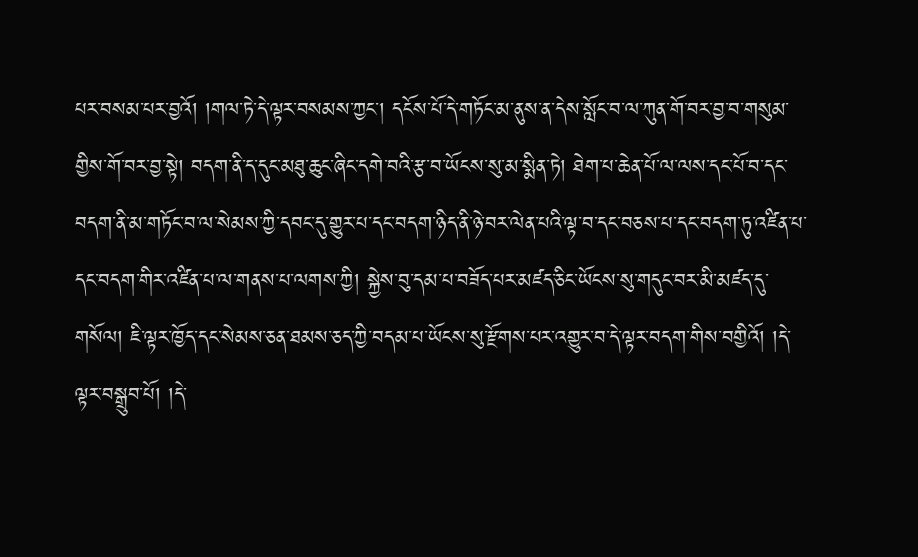པར་བསམ་པར་བྱའོ། །གལ་ཏེ་དེ་ལྟར་བསམས་ཀྱང་། དངོས་པོ་དེ་གཏོང་མ་ནུས་ན་དེས་སློང་བ་ལ་ཀུན་གོ་བར་བྱ་བ་གསུམ་གྱིས་གོ་བར་བྱ་སྟེ། བདག་ནི་ད་དུང་མཐུ་ཆུང་ཞིང་དགེ་བའི་རྩ་བ་ཡོངས་སུ་མ་སྨིན་ཏེ། ཐེག་པ་ཆེན་པོ་ལ་ལས་དང་པོ་བ་དང་བདག་ནི་མ་གཏོང་བ་ལ་སེམས་ཀྱི་དབང་དུ་གྱུར་པ་དང་བདག་ཉིད་ནི་ཉེ་བར་ལེན་པའི་ལྟ་བ་དང་བཅས་པ་དང་བདག་ཏུ་འཛིན་པ་དང་བདག་གིར་འཛིན་པ་ལ་གནས་པ་ལགས་ཀྱི། སྐྱེས་བུ་དམ་པ་བཟོད་པར་མཛད་ཅིང་ཡོངས་སུ་གདུང་བར་མི་མཛད་དུ་གསོལ། ཇི་ལྟར་ཁྱོད་དང་སེམས་ཅན་ཐམས་ཅད་ཀྱི་བདམ་པ་ཡོངས་སུ་རྫོགས་པར་འགྱུར་བ་དེ་ལྟར་བདག་གིས་བགྱིའོ། །དེ་ལྟར་བསྒྲུབ་པོ། །དེ་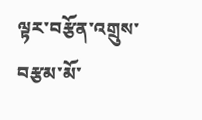ལྟར་བརྩོན་འགྲུས་བརྩམ་མོ་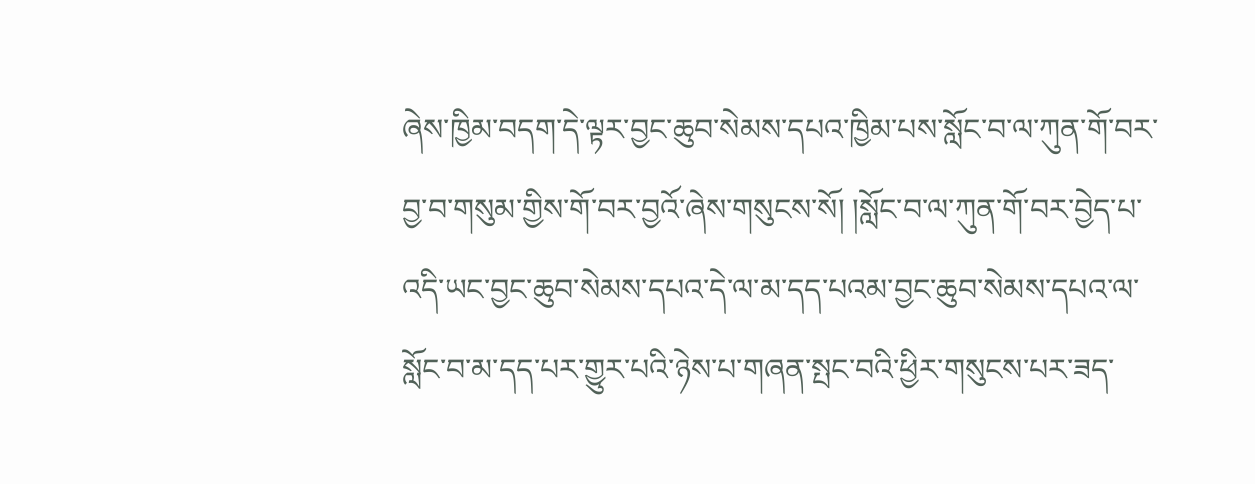ཞེས་ཁྱིམ་བདག་དེ་ལྟར་བྱང་ཆུབ་སེམས་དཔའ་ཁྱིམ་པས་སློང་བ་ལ་ཀུན་གོ་བར་བྱ་བ་གསུམ་གྱིས་གོ་བར་བྱའོ་ཞེས་གསུངས་སོ། །སློང་བ་ལ་ཀུན་གོ་བར་བྱེད་པ་འདི་ཡང་བྱང་ཆུབ་སེམས་དཔའ་དེ་ལ་མ་དད་པའམ་བྱང་ཆུབ་སེམས་དཔའ་ལ་སློང་བ་མ་དད་པར་གྱུར་པའི་ཉེས་པ་གཞན་སྤང་བའི་ཕྱིར་གསུངས་པར་ཟད་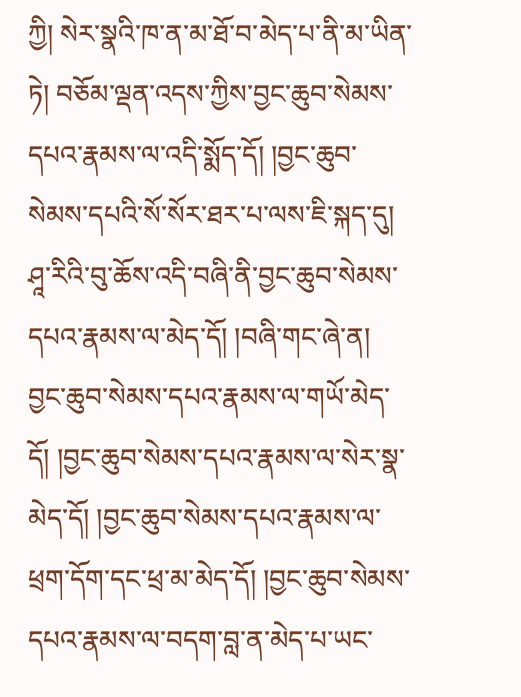ཀྱི། སེར་སྣའི་ཁ་ན་མ་ཐོ་བ་མེད་པ་ནི་མ་ཡིན་ཏེ། བཅོམ་ལྡན་འདས་ཀྱིས་བྱང་ཆུབ་སེམས་དཔའ་རྣམས་ལ་འདི་སྨོད་དོ། །བྱང་ཆུབ་སེམས་དཔའི་སོ་སོར་ཐར་པ་ལས་ཇི་སྐད་དུ། ཤཱ་རིའི་བུ་ཆོས་འདི་བཞི་ནི་བྱང་ཆུབ་སེམས་དཔའ་རྣམས་ལ་མེད་དོ། །བཞི་གང་ཞེ་ན། བྱང་ཆུབ་སེམས་དཔའ་རྣམས་ལ་གཡོ་མེད་དོ། །བྱང་ཆུབ་སེམས་དཔའ་རྣམས་ལ་སེར་སྣ་མེད་དོ། །བྱང་ཆུབ་སེམས་དཔའ་རྣམས་ལ་ཕྲག་དོག་དང་ཕྲ་མ་མེད་དོ། །བྱང་ཆུབ་སེམས་དཔའ་རྣམས་ལ་བདག་བླ་ན་མེད་པ་ཡང་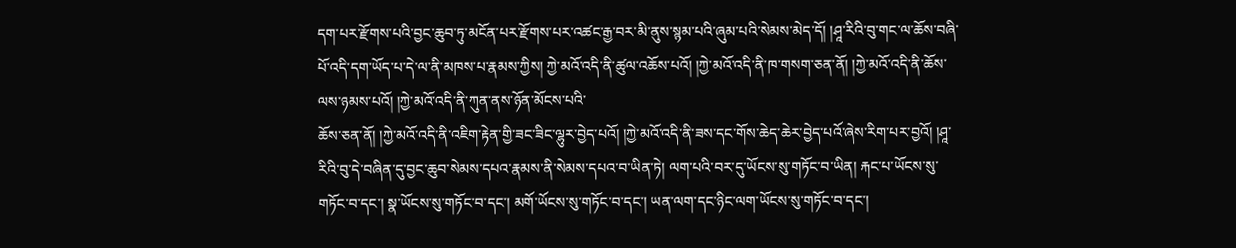དག་པར་རྫོགས་པའི་བྱང་ཆུབ་ཏུ་མངོན་པར་རྫོགས་པར་འཚང་རྒྱ་བར་མི་ནུས་སྙམ་པའི་ཞུམ་པའི་སེམས་མེད་དོ། །ཤཱ་རིའི་བུ་གང་ལ་ཆོས་བཞི་པོ་འདི་དག་ཡོད་པ་དེ་ལ་ནི་མཁས་པ་རྣམས་ཀྱིས། ཀྱེ་མའོ་འདི་ནི་ཚུལ་འཆོས་པའོ། །ཀྱེ་མའོ་འདི་ནི་ཁ་གསག་ཅན་ནོ། །ཀྱེ་མའོ་འདི་ནི་ཆོས་ལས་ཉམས་པའོ། །ཀྱེ་མའོ་འདི་ནི་ཀུན་ནས་ཉོན་མོངས་པའི་
ཆོས་ཅན་ནོ། །ཀྱེ་མའོ་འདི་ནི་འཇིག་རྟེན་གྱི་ཟང་ཟིང་ལྷུར་བྱེད་པའོ། །ཀྱེ་མའོ་འདི་ནི་ཟས་དང་གོས་ཆེད་ཆེར་བྱེད་པའོ་ཞེས་རིག་པར་བྱའོ། །ཤཱ་རིའི་བུ་དེ་བཞིན་དུ་བྱང་ཆུབ་སེམས་དཔའ་རྣམས་ནི་སེམས་དཔའ་བ་ཡིན་ཏེ། ལག་པའི་བར་དུ་ཡོངས་སུ་གཏོང་བ་ཡིན། རྐང་པ་ཡོངས་སུ་གཏོང་བ་དང་། སྣ་ཡོངས་སུ་གཏོང་བ་དང་། མགོ་ཡོངས་སུ་གཏོང་བ་དང་། ཡན་ལག་དང་ཉིང་ལག་ཡོངས་སུ་གཏོང་བ་དང་།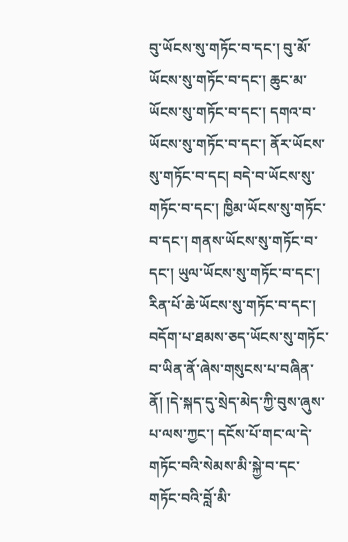བུ་ཡོངས་སུ་གཏོང་བ་དང་། བུ་མོ་ཡོངས་སུ་གཏོང་བ་དང་། ཆུང་མ་ཡོངས་སུ་གཏོང་བ་དང་། དགའ་བ་ཡོངས་སུ་གཏོང་བ་དང་། ནོར་ཡོངས་སུ་གཏོང་བ་དང། བདེ་བ་ཡོངས་སུ་གཏོང་བ་དང་། ཁྱིམ་ཡོངས་སུ་གཏོང་བ་དང་། གནས་ཡོངས་སུ་གཏོང་བ་དང་། ཡུལ་ཡོངས་སུ་གཏོང་བ་དང་། རིན་པོ་ཆེ་ཡོངས་སུ་གཏོང་བ་དང་། བདོག་པ་ཐམས་ཅད་ཡོངས་སུ་གཏོང་བ་ཡིན་ནོ་ཞེས་གསུངས་པ་བཞིན་ནོ། །དེ་སྐད་དུ་སྲེད་མེད་ཀྱི་བུས་ཞུས་པ་ལས་ཀྱང་། དངོས་པོ་གང་ལ་དེ་གཏོང་བའི་སེམས་མི་སྐྱེ་བ་དང་གཏོང་བའི་བློ་མི་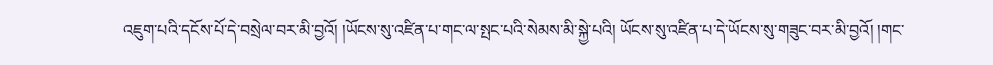འཇུག་པའི་དངོས་པོ་དེ་བསྲེལ་བར་མི་བྱའོ། །ཡོངས་སུ་འཛིན་པ་གང་ལ་སྤང་པའི་སེམས་མི་སྐྱེ་པའི། ཡོངས་སུ་འཛིན་པ་དེ་ཡོངས་སུ་གཟུང་བར་མི་བྱའོ། །གང་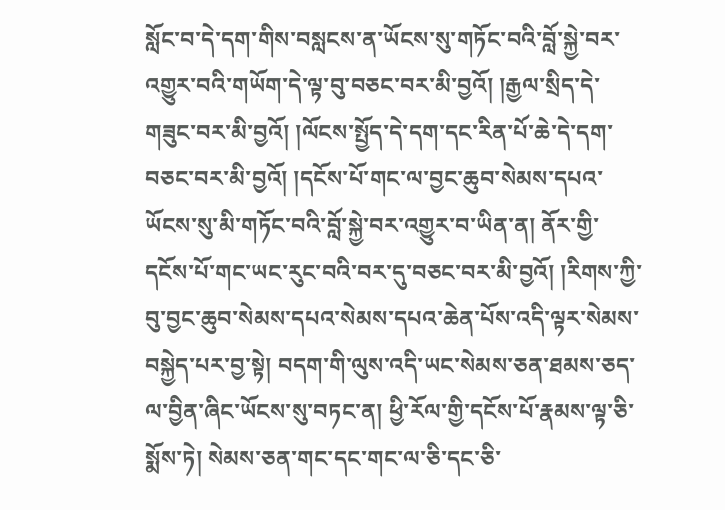སློང་བ་དེ་དག་གིས་བསླངས་ན་ཡོངས་སུ་གཏོང་བའི་བློ་སྐྱེ་བར་འགྱུར་བའི་གཡོག་དེ་ལྟ་བུ་བཅང་བར་མི་བྱའོ། །རྒྱལ་སྲིད་དེ་གཟུང་བར་མི་བྱའོ། །ལོངས་སྤྱོད་དེ་དག་དང་རིན་པོ་ཆེ་དེ་དག་བཅང་བར་མི་བྱའོ། །དངོས་པོ་གང་ལ་བྱང་ཆུབ་སེམས་དཔའ་ཡོངས་སུ་མི་གཏོང་བའི་བློ་སྐྱེ་བར་འགྱུར་བ་ཡིན་ན། ནོར་གྱི་དངོས་པོ་གང་ཡང་རུང་བའི་བར་དུ་བཅང་བར་མི་བྱའོ། །རིགས་ཀྱི་བུ་བྱང་ཆུབ་སེམས་དཔའ་སེམས་དཔའ་ཆེན་པོས་འདི་ལྟར་སེམས་བསྐྱེད་པར་བྱ་སྟེ། བདག་གི་ལུས་འདི་ཡང་སེམས་ཅན་ཐམས་ཅད་ལ་བྱིན་ཞིང་ཡོངས་སུ་བཏང་ན། ཕྱི་རོལ་གྱི་དངོས་པོ་རྣམས་ལྟ་ཅི་སྨོས་ཏེ། སེམས་ཅན་གང་དང་གང་ལ་ཅི་དང་ཅི་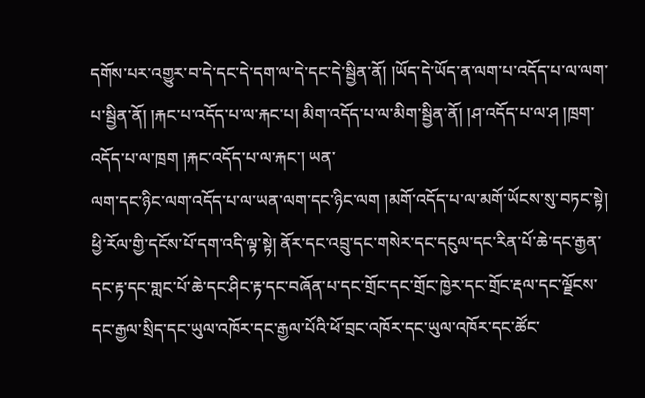དགོས་པར་འགྱུར་བ་དེ་དང་དེ་དག་ལ་དེ་དང་དེ་སྦྱིན་ནོ། །ཡོད་དེ་ཡོད་ན་ལག་པ་འདོད་པ་ལ་ལག་པ་སྦྱིན་ནོ། །རྐང་པ་འདོད་པ་ལ་རྐང་པ། མིག་འདོད་པ་ལ་མིག་སྦྱིན་ནོ། །ཤ་འདོད་པ་ལ་ཤ །ཁྲག་འདོད་པ་ལ་ཁྲག །རྐང་འདོད་པ་ལ་རྐང་། ཡན་
ལག་དང་ཉིང་ལག་འདོད་པ་ལ་ཡན་ལག་དང་ཉིང་ལག །མགོ་འདོད་པ་ལ་མགོ་ཡོངས་སུ་བཏང་སྟེ། ཕྱི་རོལ་གྱི་དངོས་པོ་དག་འདི་ལྟ་སྟེ། ནོར་དང་འབྲུ་དང་གསེར་དང་དངུལ་དང་རིན་པོ་ཆེ་དང་རྒྱན་དང་རྟ་དང་གླང་པོ་ཆེ་དང་ཤིང་རྟ་དང་བཞོན་པ་དང་གྲོང་དང་གྲོང་ཁྱེར་དང་གྲོང་རྡལ་དང་ལྗོངས་དང་རྒྱལ་སྲིད་དང་ཡུལ་འཁོར་དང་རྒྱལ་པོའི་ཕོ་བྲང་འཁོར་དང་ཡུལ་འཁོར་དང་ཚོང་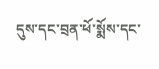དུས་དང་བྲན་ཕོ་སྨོས་དང་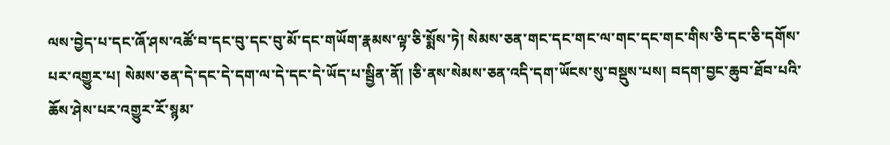ལས་བྱེད་པ་དང་ཞོ་ཤས་འཚོ་བ་དང་བུ་དང་བུ་མོ་དང་གཡོག་རྣམས་ལྟ་ཅི་སྨོས་ཏེ། སེམས་ཅན་གང་དང་གང་ལ་གང་དང་གང་གིས་ཅི་དང་ཅི་དགོས་པར་འགྱུར་པ། སེམས་ཅན་དེ་དང་དེ་དག་ལ་དེ་དང་དེ་ཡོད་པ་སྦྱིན་ནོ། །ཅི་ནས་སེམས་ཅན་འདི་དག་ཡོངས་སུ་བསྡུས་པས། བདག་བྱང་ཆུབ་ཐོབ་པའི་ཆོས་ཤེས་པར་འགྱུར་རོ་སྙམ་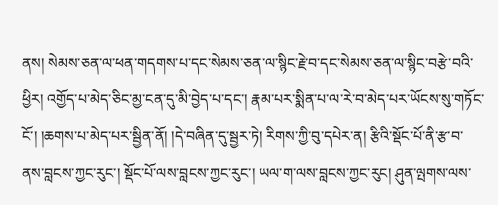ནས། སེམས་ཅན་ལ་ཕན་གདགས་པ་དང་སེམས་ཅན་ལ་སྙིང་རྗེ་བ་དང་སེམས་ཅན་ལ་སྙིང་བརྩེ་བའི་ཕྱིར། འགྱོད་པ་མེད་ཅིང་མྱ་ངན་དུ་མི་བྱེད་པ་དང་། རྣམ་པར་སྨིན་པ་ལ་རེ་བ་མེད་པར་ཡོངས་སུ་གཏོང་ངོ་། །ཆགས་པ་མེད་པར་སྦྱིན་ནོ། །དེ་བཞིན་དུ་སྦྱར་ཏེ། རིགས་ཀྱི་བུ་དཔེར་ན། རྩིའི་སྡོང་པོ་ནི་རྩ་བ་ནས་བླངས་ཀྱང་རུང་། སྡོང་པོ་ལས་བླངས་ཀྱང་རུང་། ཡལ་ག་ལས་བླངས་ཀྱང་རུང། ཤུན་ལྤགས་ལས་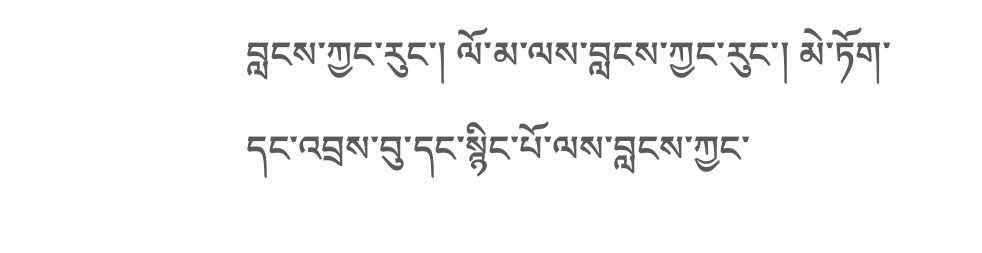བླངས་ཀྱང་རུང་། ལོ་མ་ལས་བླངས་ཀྱང་རུང་། མེ་ཏོག་དང་འབྲས་བུ་དང་སྙིང་པོ་ལས་བླངས་ཀྱང་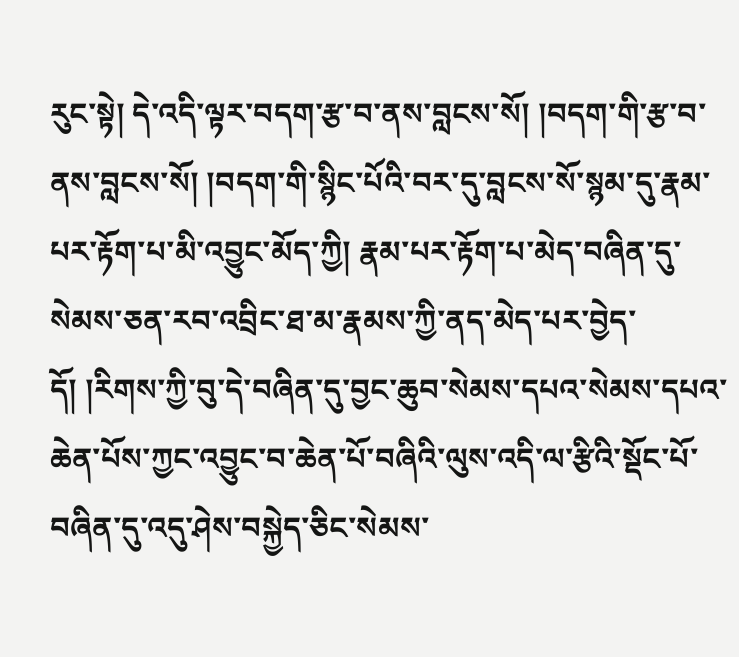རུང་སྟེ། དེ་འདི་ལྟར་བདག་རྩ་བ་ནས་བླངས་སོ། །བདག་གི་རྩ་བ་ནས་བླངས་སོ། །བདག་གི་སྙིང་པོའི་བར་དུ་བླངས་སོ་སྙམ་དུ་རྣམ་པར་རྟོག་པ་མི་འབྱུང་མོད་ཀྱི། རྣམ་པར་རྟོག་པ་མེད་བཞིན་དུ་སེམས་ཅན་རབ་འབྲིང་ཐ་མ་རྣམས་ཀྱི་ནད་མེད་པར་བྱེད་དོ། །རིགས་ཀྱི་བུ་དེ་བཞིན་དུ་བྱང་ཆུབ་སེམས་དཔའ་སེམས་དཔའ་ཆེན་པོས་ཀྱང་འབྱུང་བ་ཆེན་པོ་བཞིའི་ལུས་འདི་ལ་རྩིའི་སྡོང་པོ་བཞིན་དུ་འདུ་ཤེས་བསྐྱེད་ཅིང་སེམས་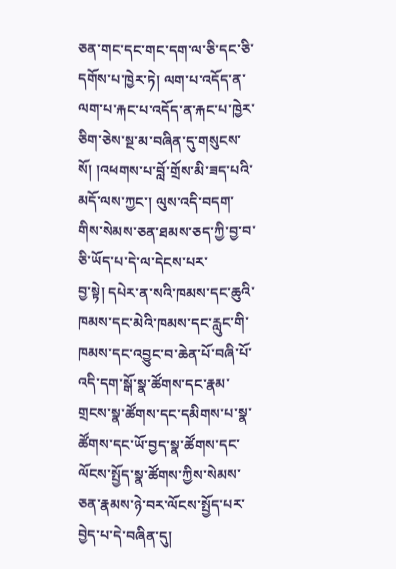ཅན་གང་དང་གང་དག་ལ་ཅི་དང་ཅི་དགོས་པ་ཁྱེར་ཏེ། ལག་པ་འདོད་ན་ལག་པ་རྐང་པ་འདོད་ན་རྐང་པ་ཁྱེར་ཅིག་ཅེས་སྔ་མ་བཞིན་དུ་གསུངས་སོ། །འཕགས་པ་བློ་གྲོས་མི་ཟད་པའི་མདོ་ལས་ཀྱང་། ལུས་འདི་བདག་གིས་སེམས་ཅན་ཐམས་ཅད་ཀྱི་བྱ་བ་ཅི་ཡོད་པ་དེ་ལ་དེངས་པར་
བྱ་སྟེ། དཔེར་ན་སའི་ཁམས་དང་ཆུའི་ཁམས་དང་མེའི་ཁམས་དང་རླུང་གི་ཁམས་དང་འབྱུང་བ་ཆེན་པོ་བཞི་པོ་འདི་དག་སྒོ་སྣ་ཚོགས་དང་རྣམ་གྲངས་སྣ་ཚོགས་དང་དམིགས་པ་སྣ་ཚོགས་དང་ཡོ་བྱད་སྣ་ཚོགས་དང་ལོངས་སྤྱོད་སྣ་ཚོགས་ཀྱིས་སེམས་ཅན་རྣམས་ཉེ་བར་ལོངས་སྤྱོད་པར་བྱེད་པ་དེ་བཞིན་དུ།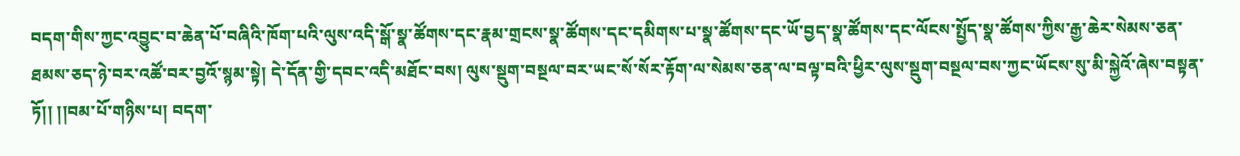བདག་གིས་ཀྱང་འབྱུང་བ་ཆེན་པོ་བཞིའི་ཁོག་པའི་ལུས་འདི་སྒོ་སྣ་ཚོགས་དང་རྣམ་གྲངས་སྣ་ཚོགས་དང་དམིགས་པ་སྣ་ཚོགས་དང་ཡོ་བྱད་སྣ་ཚོགས་དང་ལོངས་སྤྱོད་སྣ་ཚོགས་ཀྱིས་རྒྱ་ཆེར་སེམས་ཅན་ཐམས་ཅད་ཉེ་བར་འཚོ་བར་བྱའོ་སྙམ་སྟེ། དེ་དོན་གྱི་དབང་འདི་མཐོང་བས། ལུས་སྡུག་བསྔལ་བར་ཡང་སོ་སོར་རྟོག་ལ་སེམས་ཅན་ལ་བལྟ་བའི་ཕྱིར་ལུས་སྡུག་བསྔལ་བས་ཀྱང་ཡོངས་སུ་མི་སྐྱེའོ་ཞེས་བསྟན་ཏོ།། །།བམ་པོ་གཉིས་པ། བདག་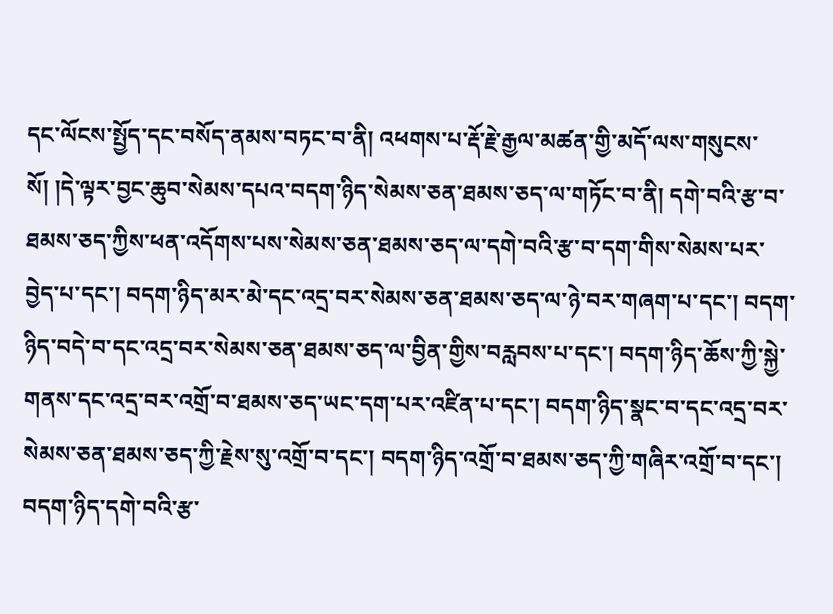དང་ལོངས་སྤྱོད་དང་བསོད་ནམས་བཏང་བ་ནི། འཕགས་པ་རྡོ་རྗེ་རྒྱལ་མཚན་གྱི་མདོ་ལས་གསུངས་སོ། །དེ་ལྟར་བྱང་ཆུབ་སེམས་དཔའ་བདག་ཉིད་སེམས་ཅན་ཐམས་ཅད་ལ་གཏོང་བ་ནི། དགེ་བའི་རྩ་བ་ཐམས་ཅད་ཀྱིས་ཕན་འདོགས་པས་སེམས་ཅན་ཐམས་ཅད་ལ་དགེ་བའི་རྩ་བ་དག་གིས་སེམས་པར་བྱེད་པ་དང་། བདག་ཉིད་མར་མེ་དང་འདྲ་བར་སེམས་ཅན་ཐམས་ཅད་ལ་ཉེ་བར་གཞག་པ་དང་། བདག་ཉིད་བདེ་བ་དང་འདྲ་བར་སེམས་ཅན་ཐམས་ཅད་ལ་བྱིན་གྱིས་བརླབས་པ་དང་། བདག་ཉིད་ཆོས་ཀྱི་སྐྱེ་གནས་དང་འདྲ་བར་འགྲོ་བ་ཐམས་ཅད་ཡང་དག་པར་འཛིན་པ་དང་། བདག་ཉིད་སྣང་བ་དང་འདྲ་བར་སེམས་ཅན་ཐམས་ཅད་ཀྱི་རྗེས་སུ་འགྲོ་བ་དང་། བདག་ཉིད་འགྲོ་བ་ཐམས་ཅད་ཀྱི་གཞིར་འགྲོ་བ་དང་། བདག་ཉིད་དགེ་བའི་རྩ་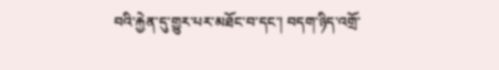བའི་རྐྱེན་དུ་གྱུར་པར་མཐོང་བ་དང་། བདག་ཉིད་འགྲོ་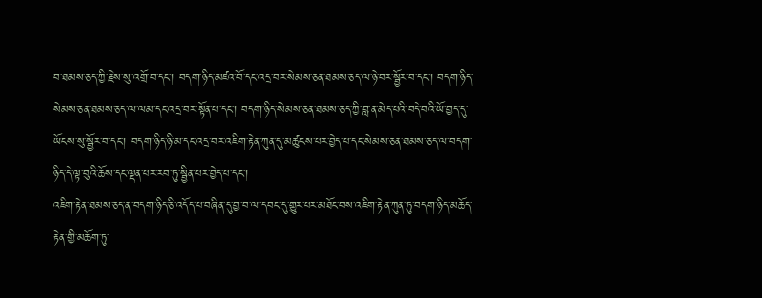བ་ཐམས་ཅད་ཀྱི་རྗེས་སུ་འགྲོ་བ་དང་། བདག་ཉིད་མཛའ་བོ་དང་འདྲ་བར་སེམས་ཅན་ཐམས་ཅད་ལ་ཉེ་བར་སྦྱོར་བ་དང་། བདག་ཉིད་སེམས་ཅན་ཐམས་ཅད་ལ་ལམ་དང་འདྲ་བར་སྟོན་པ་དང་། བདག་ཉིད་སེམས་ཅན་ཐམས་ཅད་ཀྱི་བླ་ན་མེད་པའི་བདེ་བའི་ཡོ་བྱད་དུ་ཡོངས་སུ་སྦྱོར་བ་དང་། བདག་ཉིད་ཉི་མ་དང་འདྲ་བར་འཇིག་རྟེན་ཀུན་དུ་མཚུངས་པར་བྱེད་པ་དང་སེམས་ཅན་ཐམས་ཅད་ལ་བདག་ཉིད་དེ་ལྟ་བུའི་ཆོས་དང་ལྡན་པར་རབ་ཏུ་སྦྱིན་པར་བྱེད་པ་དང་།
འཇིག་རྟེན་ཐམས་ཅད་ན་བདག་ཉིད་ཅི་འདོད་པ་བཞིན་དུ་བྱ་བ་ལ་དབང་དུ་གྱུར་པར་མཐོང་བས་འཇིག་རྟེན་ཀུན་ཏུ་བདག་ཉིད་མཆོད་རྟེན་གྱི་མཆོག་ཏུ་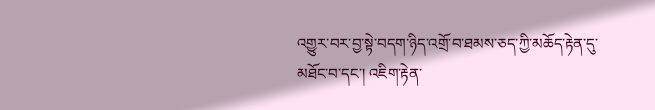འགྱུར་བར་བྱ་སྟེ་བདག་ཉིད་འགྲོ་བ་ཐམས་ཅད་ཀྱི་མཆོད་རྟེན་དུ་མཐོང་བ་དང་། འཇིག་རྟེན་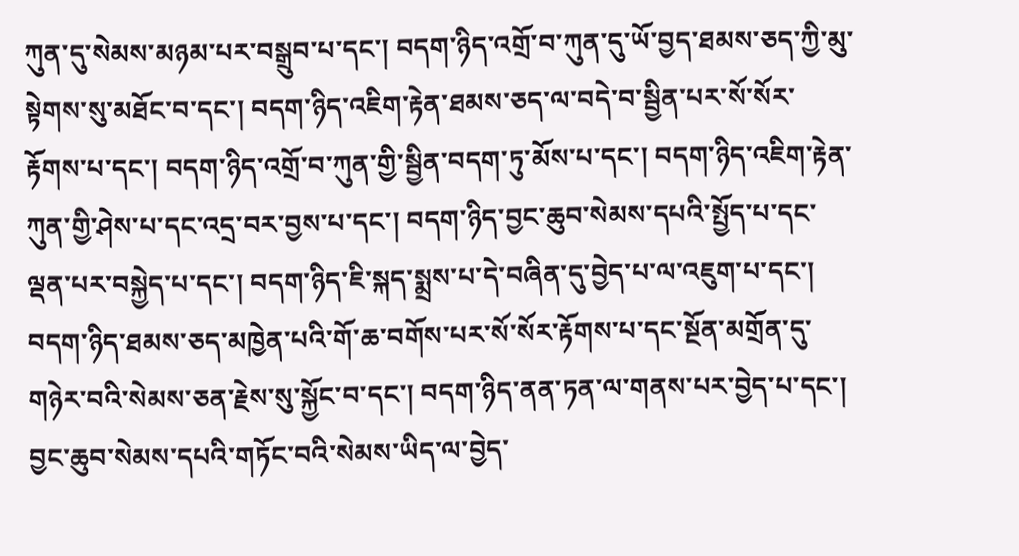ཀུན་དུ་སེམས་མཉམ་པར་བསྒྲུབ་པ་དང་། བདག་ཉིད་འགྲོ་བ་ཀུན་དུ་ཡོ་བྱད་ཐམས་ཅད་ཀྱི་མུ་སྟེགས་སུ་མཐོང་བ་དང་། བདག་ཉིད་འཇིག་རྟེན་ཐམས་ཅད་ལ་བདེ་བ་སྦྱིན་པར་སོ་སོར་རྟོགས་པ་དང་། བདག་ཉིད་འགྲོ་བ་ཀུན་གྱི་སྦྱིན་བདག་ཏུ་མོས་པ་དང་། བདག་ཉིད་འཇིག་རྟེན་ཀུན་གྱི་ཤེས་པ་དང་འདྲ་བར་བྱས་པ་དང་། བདག་ཉིད་བྱང་ཆུབ་སེམས་དཔའི་སྤྱོད་པ་དང་ལྡན་པར་བསྐྱེད་པ་དང་། བདག་ཉིད་ཇི་སྐད་སྨྲས་པ་དེ་བཞིན་དུ་བྱེད་པ་ལ་འཇུག་པ་དང་། བདག་ཉིད་ཐམས་ཅད་མཁྱེན་པའི་གོ་ཆ་བགོས་པར་སོ་སོར་རྟོགས་པ་དང་སྔོན་མགྲོན་དུ་གཉེར་བའི་སེམས་ཅན་རྗེས་སུ་སྐྱོང་བ་དང་། བདག་ཉིད་ནན་ཏན་ལ་གནས་པར་བྱེད་པ་དང་། བྱང་ཆུབ་སེམས་དཔའི་གཏོང་བའི་སེམས་ཡིད་ལ་བྱེད་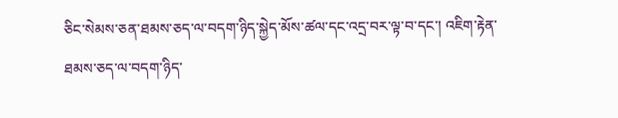ཅིང་སེམས་ཅན་ཐམས་ཅད་ལ་བདག་ཉིད་སྐྱེད་མོས་ཚལ་དང་འདྲ་བར་ལྟ་བ་དང་། འཇིག་རྟེན་ཐམས་ཅད་ལ་བདག་ཉིད་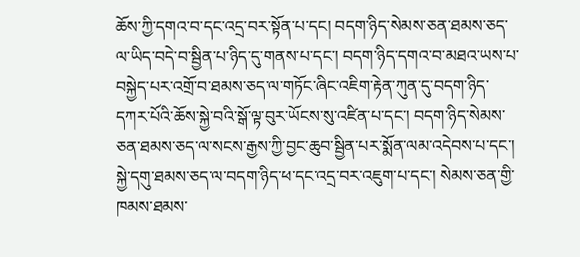ཆོས་ཀྱི་དགའ་བ་དང་འདྲ་བར་སྟོན་པ་དང། བདག་ཉིད་སེམས་ཅན་ཐམས་ཅད་ལ་ཡིད་བདེ་བ་སྦྱིན་པ་ཉིད་དུ་གནས་པ་དང་། བདག་ཉིད་དགའ་བ་མཐའ་ཡས་པ་བསྐྱེད་པར་འགྲོ་བ་ཐམས་ཅད་ལ་གཏོང་ཞིང་འཇིག་རྟེན་ཀུན་དུ་བདག་ཉིད་དཀར་པོའི་ཆོས་སྐྱེ་བའི་སྒོ་ལྟ་བུར་ཡོངས་སུ་འཛིན་པ་དང་། བདག་ཉིད་སེམས་ཅན་ཐམས་ཅད་ལ་སངས་རྒྱས་ཀྱི་བྱང་ཆུབ་སྦྱིན་པར་སྨོན་ལམ་འདེབས་པ་དང་། སྐྱེ་དགུ་ཐམས་ཅད་ལ་བདག་ཉིད་ཕ་དང་འདྲ་བར་འཇུག་པ་དང་། སེམས་ཅན་གྱི་ཁམས་ཐམས་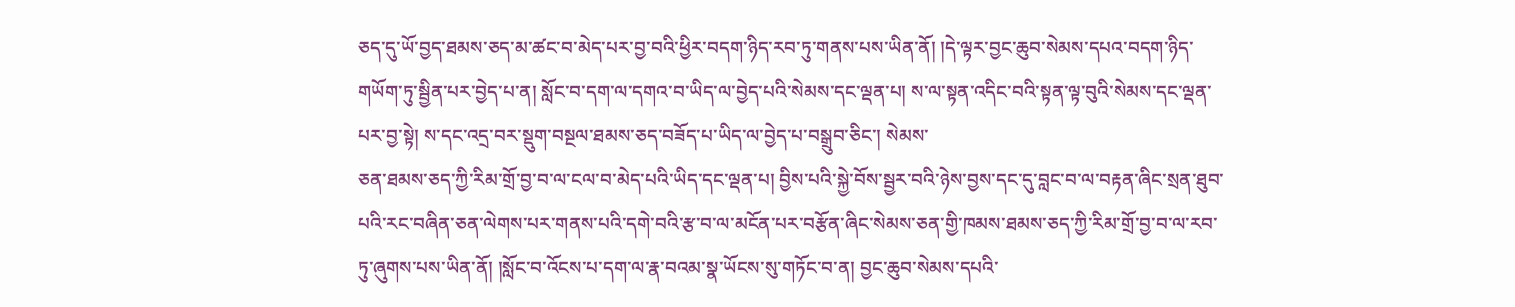ཅད་དུ་ཡོ་བྱད་ཐམས་ཅད་མ་ཚང་བ་མེད་པར་བྱ་བའི་ཕྱིར་བདག་ཉིད་རབ་ཏུ་གནས་པས་ཡིན་ནོ། །དེ་ལྟར་བྱང་ཆུབ་སེམས་དཔའ་བདག་ཉིད་གཡོག་ཏུ་སྦྱིན་པར་བྱེད་པ་ན། སློང་བ་དག་ལ་དགའ་བ་ཡིད་ལ་བྱེད་པའི་སེམས་དང་ལྡན་པ། ས་ལ་སྟན་འདིང་བའི་སྟན་ལྟ་བུའི་སེམས་དང་ལྡན་པར་བྱ་སྟེ། ས་དང་འདྲ་བར་སྡུག་བསྔལ་ཐམས་ཅད་བཟོད་པ་ཡིད་ལ་བྱེད་པ་བསྒྲུབ་ཅིང་། སེམས་
ཅན་ཐམས་ཅད་ཀྱི་རིམ་གྲོ་བྱ་བ་ལ་ངལ་བ་མེད་པའི་ཡིད་དང་ལྡན་པ། བྱིས་པའི་སྐྱེ་བོས་སྦྱར་བའི་ཉེས་བྱས་དང་དུ་བླང་བ་ལ་བརྟན་ཞིང་སྲན་ཐུབ་པའི་རང་བཞིན་ཅན་ལེགས་པར་གནས་པའི་དགེ་བའི་རྩ་བ་ལ་མངོན་པར་བརྩོན་ཞིང་སེམས་ཅན་གྱི་ཁམས་ཐམས་ཅད་ཀྱི་རིམ་གྲོ་བྱ་བ་ལ་རབ་ཏུ་ཞུགས་པས་ཡིན་ནོ། །སློང་བ་འོངས་པ་དག་ལ་རྣ་བའམ་སྣ་ཡོངས་སུ་གཏོང་བ་ན། བྱང་ཆུབ་སེམས་དཔའི་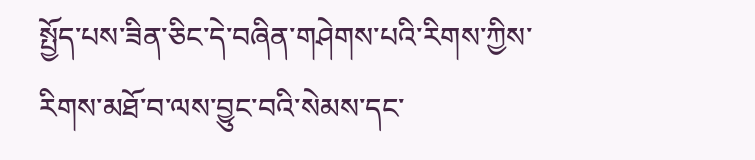སྤྱོད་པས་ཟིན་ཅིང་དེ་བཞིན་གཤེགས་པའི་རིགས་ཀྱིས་རིགས་མཐོ་བ་ལས་བྱུང་བའི་སེམས་དང་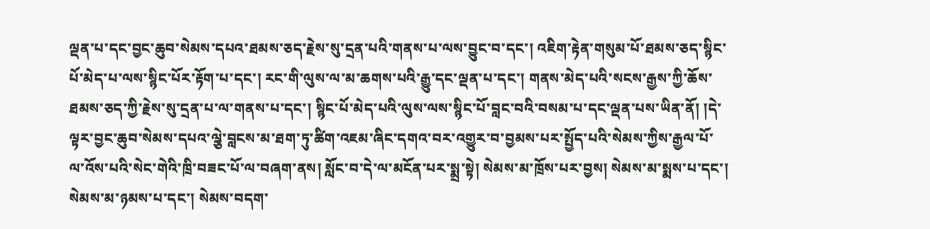ལྡན་པ་དང་བྱང་ཆུབ་སེམས་དཔའ་ཐམས་ཅད་རྗེས་སུ་དྲན་པའི་གནས་པ་ལས་བྱུང་བ་དང་། འཇིག་རྟེན་གསུམ་པོ་ཐམས་ཅད་སྙིང་པོ་མེད་པ་ལས་སྙིང་པོར་རྟོག་པ་དང་། རང་གི་ལུས་ལ་མ་ཆགས་པའི་རྒྱུ་དང་ལྡན་པ་དང་། གནས་མེད་པའི་སངས་རྒྱས་ཀྱི་ཆོས་ཐམས་ཅད་ཀྱི་རྗེས་སུ་དྲན་པ་ལ་གནས་པ་དང་། སྙིང་པོ་མེད་པའི་ལུས་ལས་སྙིང་པོ་བླང་བའི་བསམ་པ་དང་ལྡན་པས་ཡིན་ནོ། །དེ་ལྟར་བྱང་ཆུབ་སེམས་དཔའ་ལྕེ་བླངས་མ་ཐག་ཏུ་ཚིག་འཇམ་ཞིང་དགའ་བར་འགྱུར་བ་བྱམས་པར་སྤྱོད་པའི་སེམས་ཀྱིས་རྒྱལ་པོ་ལ་འོས་པའི་སེང་གེའི་ཁྲི་བཟང་པོ་ལ་བཞག་ནས། སློང་བ་དེ་ལ་མངོན་པར་སྨྲ་སྟེ། སེམས་མ་ཁྲོས་པར་བྱས། སེམས་མ་སྨས་པ་དང་། སེམས་མ་ཉམས་པ་དང་། སེམས་བདག་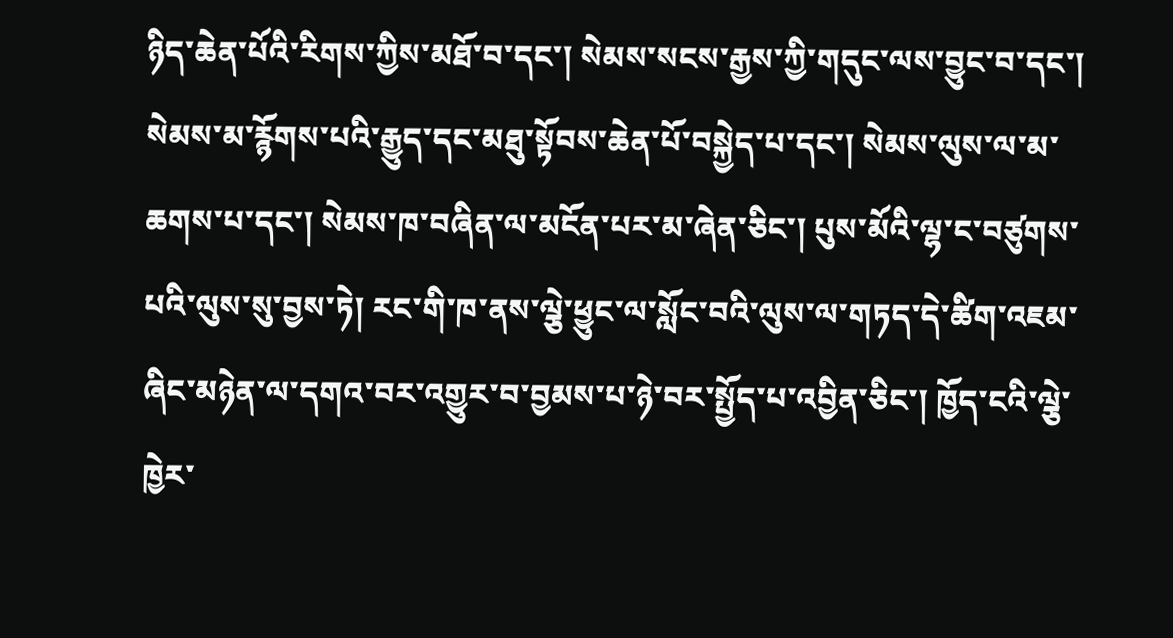ཉིད་ཆེན་པོའི་རིགས་ཀྱིས་མཐོ་བ་དང་། སེམས་སངས་རྒྱས་ཀྱི་གདུང་ལས་བྱུང་བ་དང་། སེམས་མ་རྙོགས་པའི་རྒྱུད་དང་མཐུ་སྟོབས་ཆེན་པོ་བསྐྱེད་པ་དང་། སེམས་ལུས་ལ་མ་ཆགས་པ་དང་། སེམས་ཁ་བཞིན་ལ་མངོན་པར་མ་ཞེན་ཅིང་། པུས་མོའི་ལྷ་ང་བཙུགས་པའི་ལུས་སུ་བྱས་ཏེ། རང་གི་ཁ་ནས་ལྕེ་ཕྱུང་ལ་སློང་བའི་ལུས་ལ་གཏད་དེ་ཚིག་འཇམ་ཞིང་མཉེན་ལ་དགའ་བར་འགྱུར་བ་བྱམས་པ་ཉེ་བར་སྤྱོད་པ་འབྱིན་ཅིང་། ཁྱོད་ངའི་ལྕེ་ཁྱེར་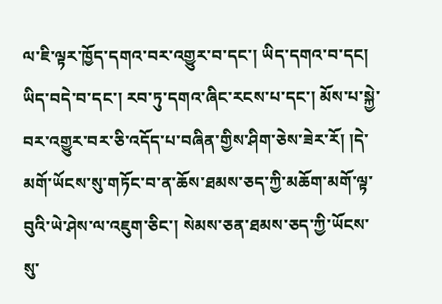ལ་ཇི་ལྟར་ཁྱོད་དགའ་བར་འགྱུར་བ་དང་། ཡིད་དགའ་བ་དང། ཡིད་བདེ་བ་དང་། རབ་ཏུ་དགའ་ཞིང་རངས་པ་དང་། མོས་པ་སྐྱེ་བར་འགྱུར་བར་ཅི་འདོད་པ་བཞིན་གྱིས་ཤིག་ཅེས་ཟེར་རོ། །དེ་མགོ་ཡོངས་སུ་གཏོང་བ་ན་ཆོས་ཐམས་ཅད་ཀྱི་མཆོག་མགོ་ལྟ་བུའི་ཡེ་ཤེས་ལ་འཇུག་ཅིང་། སེམས་ཅན་ཐམས་ཅད་ཀྱི་ཡོངས་སུ་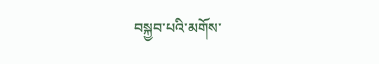བསྐྱབ་པའི་མགོས་